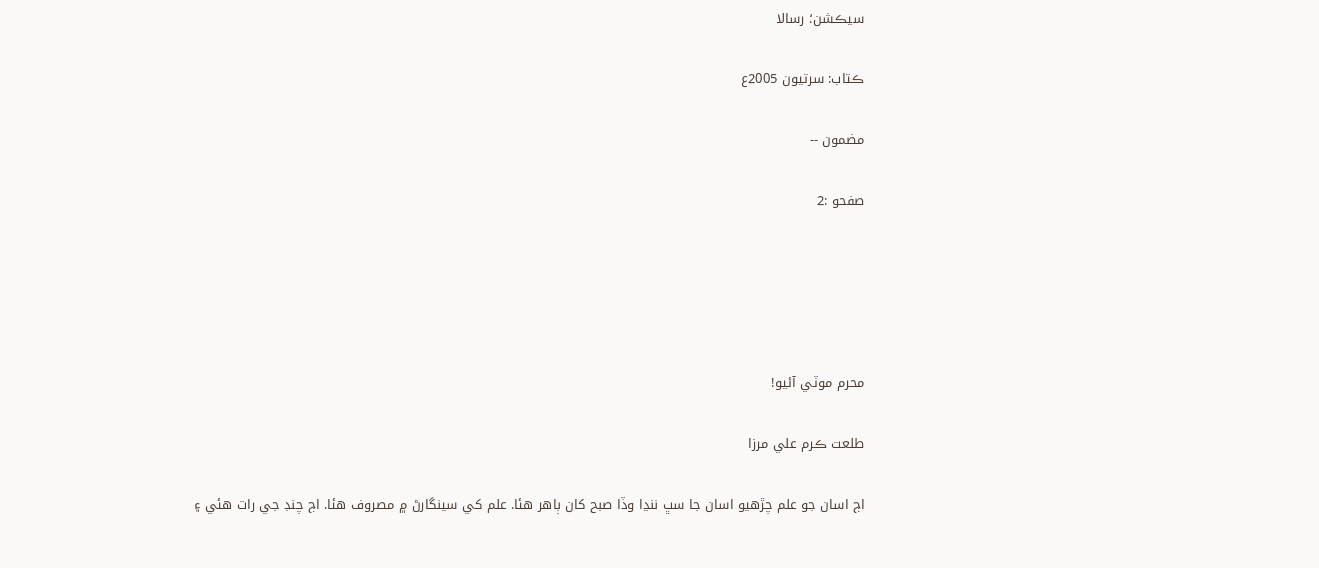سيڪشن؛ رسالا

ڪتاب: سرتيون 2005ع

مضمون --

صفحو :2





محرم موٽي آئيو!

طلعت ڪرم علي مرزا

اڄ اسان جو علم چڙهيو اسان جا سڀ ننڍا وڏا صبح کان ٻاهر هئا. علم کي سينگارڻ ۾ مصروف هئا. اڄ چنڊ جي رات هئي ۽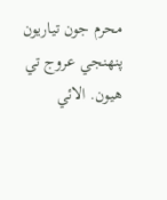محرم جون تياريون پنهنجي عروج تي هيون. الائي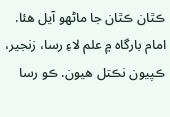ڪٿان ڪٿان جا ماڻهو آيل هئا. امام بارگاه ۾ علم لاءِ رسا، زنجير، ڪپيون نڪتل هيون. ڪو رسا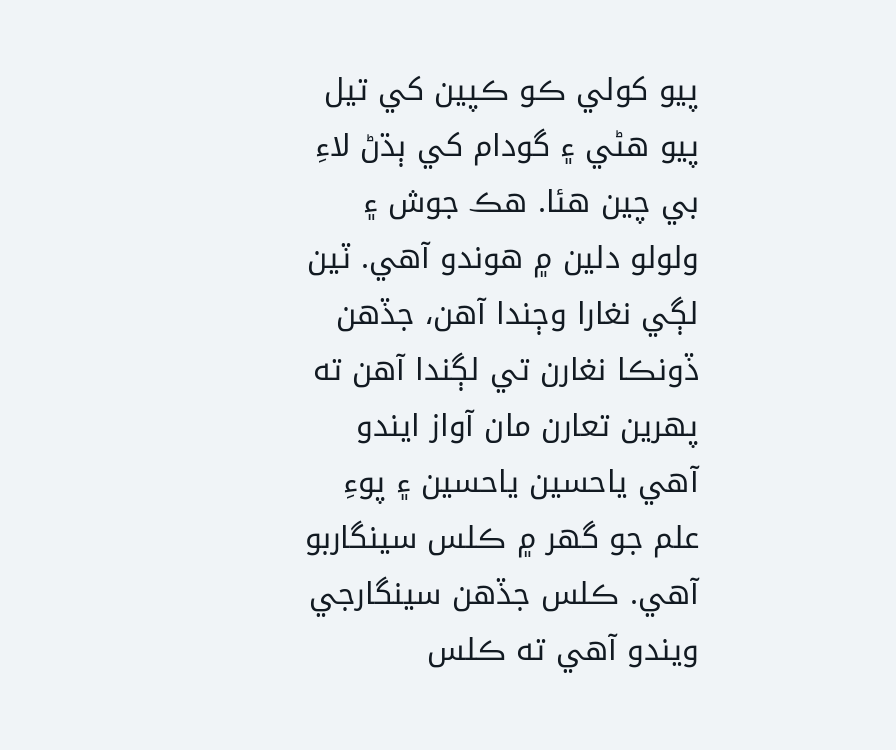پيو کولي ڪو ڪپين کي تيل پيو هڻي ۽ گودام کي ٻڌڻ لاءِ بي چين هئا. هڪ جوش ۽ ولولو دلين ۾ هوندو آهي. ٽين لڳي نغارا وڄندا آهن، جڏهن ڏونڪا نغارن تي لڳندا آهن ته پهرين تعارن مان آواز ايندو آهي ياحسين ياحسين ۽ پوءِ علم جو گهر ۾ ڪلس سينگاربو آهي. ڪلس جڏهن سينگارجي ويندو آهي ته ڪلس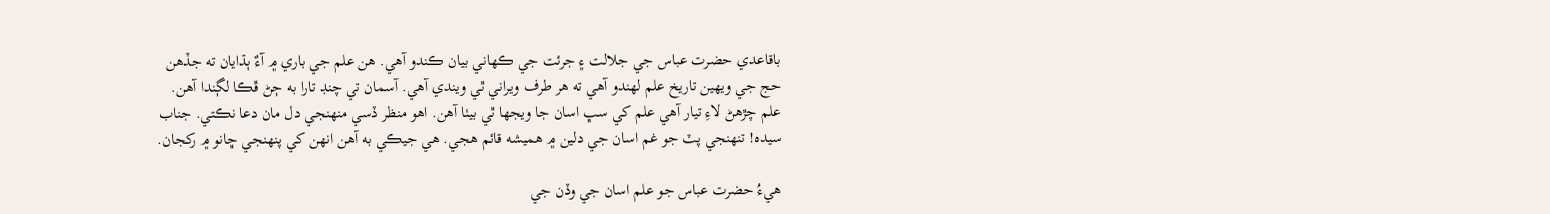باقاعدي حضرت عباس جي جلالت ۽ جرئت جي ڪهاني بيان ڪندو آهي. هن علم جي باري ۾ آءٌ ٻڌايان ته جڏهن حج جي ويهين تاريخ علم لهندو آهي ته هر طرف ويراني ٿي ويندي آهي. آسمان تي چنڊ تارا به ڄڻ ڦڪا لڳندا آهن. علم چڙهڻ لاءِ تيار آهي علم کي سڀ اسان جا ويجها ٿي بيٺا آهن. اهو منظر ڏسي منهنجي دل مان دعا نڪتي. جناب سيده! تنهنجي پٽ جو غم اسان جي دلين ۾ هميشه قائم هجي. هي جيڪي به آهن انهن کي پنهنجي ڇانو ۾ رکجان.

هيءُ حضرت عباس جو علم اسان جي وڏن جي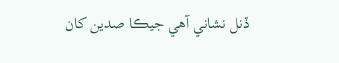ڏنل نشاني آهي جيڪا صدين کان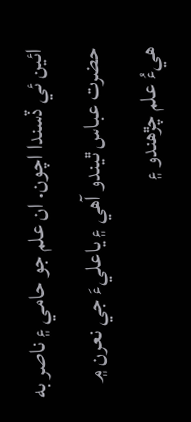ائين ئي ڏسندا اچون. ان علم جو حامي ۽ ناصر به حضرت عباس ٿيندو آهي ۽ ياعليءَ جي نعرن ۾ هيءُ علم چڙهندو ۽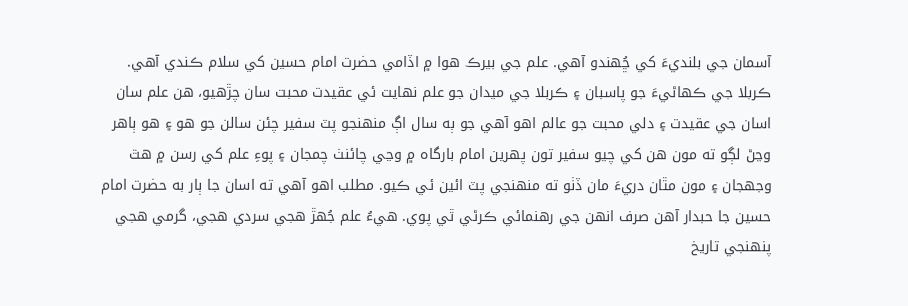آسمان جي بلنديءَ کي ڇُهندو آهي. علم جي بيرڪ هوا ۾ اڏامي حضرت امام حسين کي سلام ڪندي آهي. ڪربلا جي ڪهاڻيءَ جو پاسبان ۽ ڪربلا جي ميدان جو علم نهايت ئي عقيدت محبت سان چڙهيو، هن علم سان اسان جي عقيدت ۽ دلي محبت جو عالم اهو آهي جو ٻه سال اڳ منهنجو پٽ سفير چئن سالن جو هو ۽ هو ٻاهر وڃڻ لڳو ته مون هن کي چيو سفير تون پهرين امام بارگاه ۾ وڃي چائنٺ چمجان ۽ پوءِ علم کي رسن ۾ هٿ وجهجان ۽ مون مٿان دريءَ مان ڏٺو ته منهنجي پٽ ائين ئي ڪيو. مطلب اهو آهي ته اسان جا ٻار به حضرت امام حسين جا حبدار آهن صرف انهن جي رهنمائي ڪرڻي ٿي پوي. هيءُ علم جُهڙ هجي سردي هجي، گرمي هجي پنهنجي تاريخ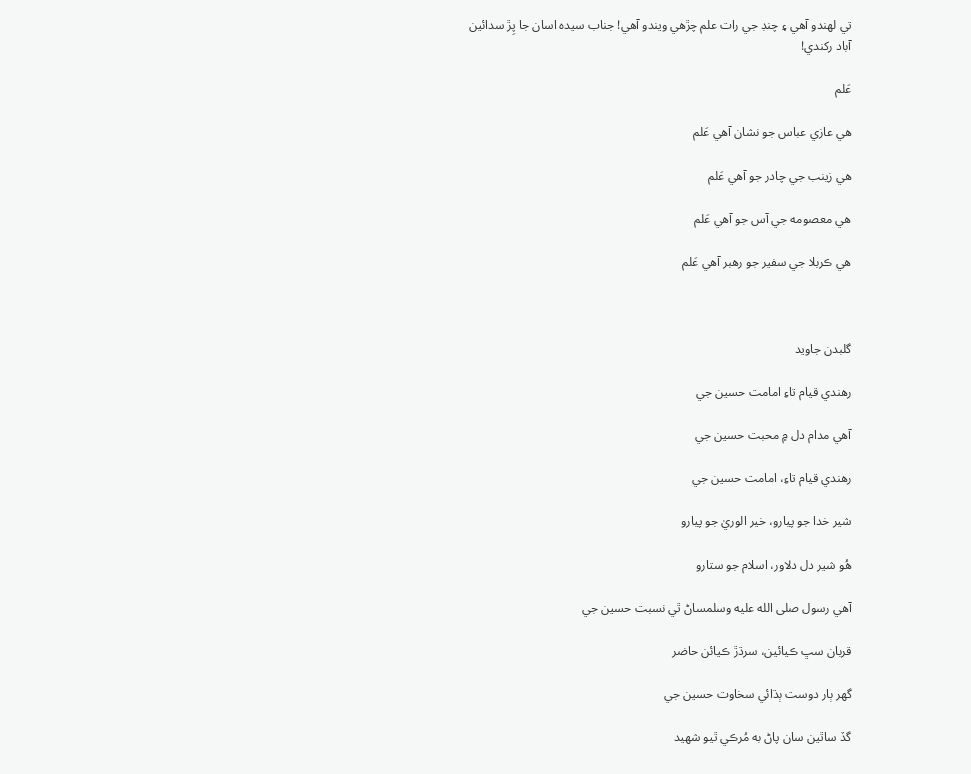تي لهندو آهي ۽ چنڊ جي رات علم چڙهي ويندو آهي! جناب سيده اسان جا پِڙ سدائين آباد رکندي!

عَلم

هي عازي عباس جو نشان آهي عَلم

هي زينب جي چادر جو آهي عَلم

هي معصومه جي آس جو آهي عَلم

هي ڪربلا جي سفير جو رهبر آهي عَلم



گلبدن جاويد

رهندي قيام تاءِ امامت حسين جي

آهي مدام دل ۾ محبت حسين جي

رهندي قيام تاءِ، امامت حسين جي

شير خدا جو پيارو، خير الوريٰ جو پيارو

هُو شير دل دلاور، اسلام جو ستارو

آهي رسول صلى الله عليه وسلمساڻ ٿي نسبت حسين جي

قربان سڀ ڪيائين، سرڌڙ ڪيائن حاضر

گهر ٻار دوست ٻڌائي سخاوت حسين جي

گڏ ساٿين سان پاڻ به مُرڪي ٿيو شهيد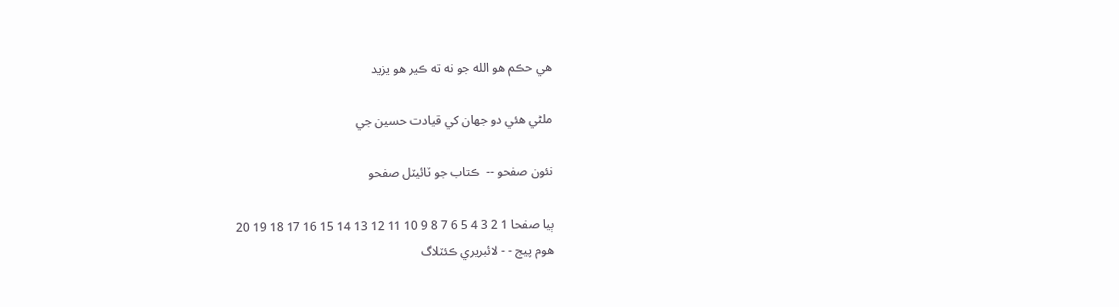هي حڪم هو الله جو نه ته ڪير هو يزيد

ملڻي هئي دو جهان کي قيادت حسين جي

نئون صفحو --  ڪتاب جو ٽائيٽل صفحو

ٻيا صفحا 1 2 3 4 5 6 7 8 9 10 11 12 13 14 15 16 17 18 19 20
هوم پيج - - لائبريري ڪئٽلاگ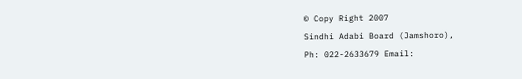© Copy Right 2007
Sindhi Adabi Board (Jamshoro),
Ph: 022-2633679 Email: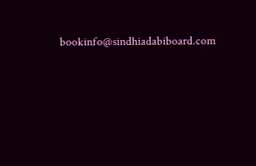bookinfo@sindhiadabiboard.com